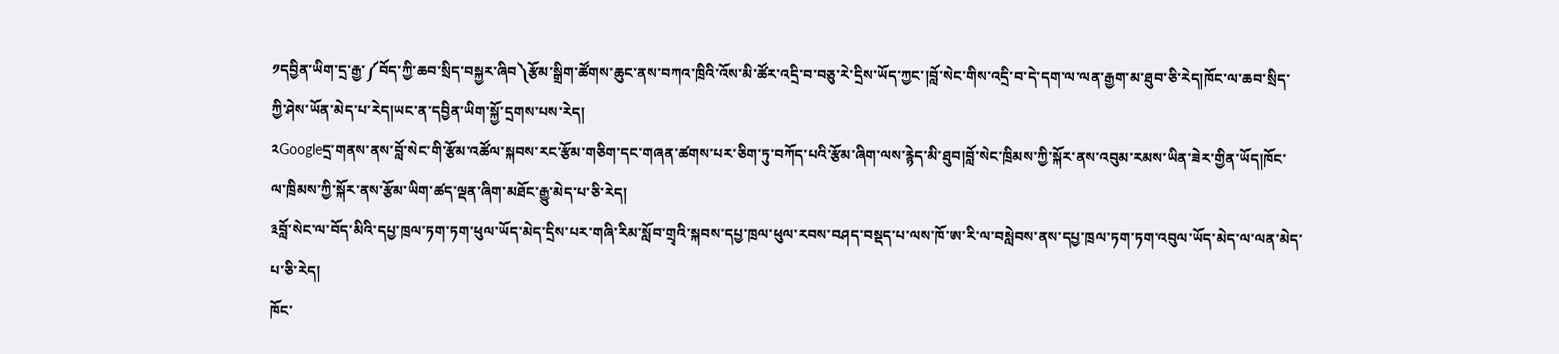༡དབྱིན་ཡིག་དྲ་རྒྱ་༼བོད་ཀྱི་ཆབ་སྲིད་བསྐྱར་ཞིབ༽རྩོམ་སྒྲིག་ཚོགས་ཆུང་ནས་བཀའ་ཁྲིའི་འོས་མི་ཚོར་འདྲི་བ་བཅུ་རེ་དྲིས་ཡོད་ཀྱང་།བློ་སེང་གིས་འདྲི་བ་དེ་དག་ལ་ལན་རྒྱག་མ་ཐུབ་ཅི་རེད།ཁོང་ལ་ཆབ་སྲིད་ཀྱི་ཤེས་ཡོན་མེད་པ་རེད།ཡང་ན་དབྱིན་ཡིག་སྐྱོ་དྲགས་པས་རེད།
༢Googleདྲ་གནས་ནས་བློ་སེང་གི་རྩོམ་འཚོལ་སྐབས་རང་རྩོམ་གཅིག་དང་གཞན་ཚགས་པར་ཅིག་ཏུ་བཀོད་པའི་རྩོམ་ཞིག་ལས་རྙེད་མི་ཐུབ།བློ་སེང་ཁྲིམས་ཀྱི་སྐོར་ནས་འབུམ་རམས་ཡིན་ཟེར་གྱིན་ཡོད།ཁོང་ལ་ཁྲིམས་ཀྱི་སྐོར་ནས་རྩོམ་ཡིག་ཚད་ལྡན་ཞིག་མཐོང་རྒྱུ་མེད་པ་ཅི་རེད།
༣བློ་སེང་ལ་བོད་མིའི་དཔྱ་ཁྲལ་ཏག་ཏག་ཕུལ་ཡོད་མེད་དྲིས་པར་གཞི་རིམ་སློབ་གྲྭའི་སྐབས་དཔྱ་ཁྲལ་ཕུལ་རབས་བཤད་བསྡད་པ་ལས་ཁོ་ཨ་རི་ལ་བསླེབས་ནས་དཔྱ་ཁྲལ་ཏག་ཏག་འབུལ་ཡོད་མེད་ལ་ལན་མེད་པ་ཅི་རེད།
ཁོང་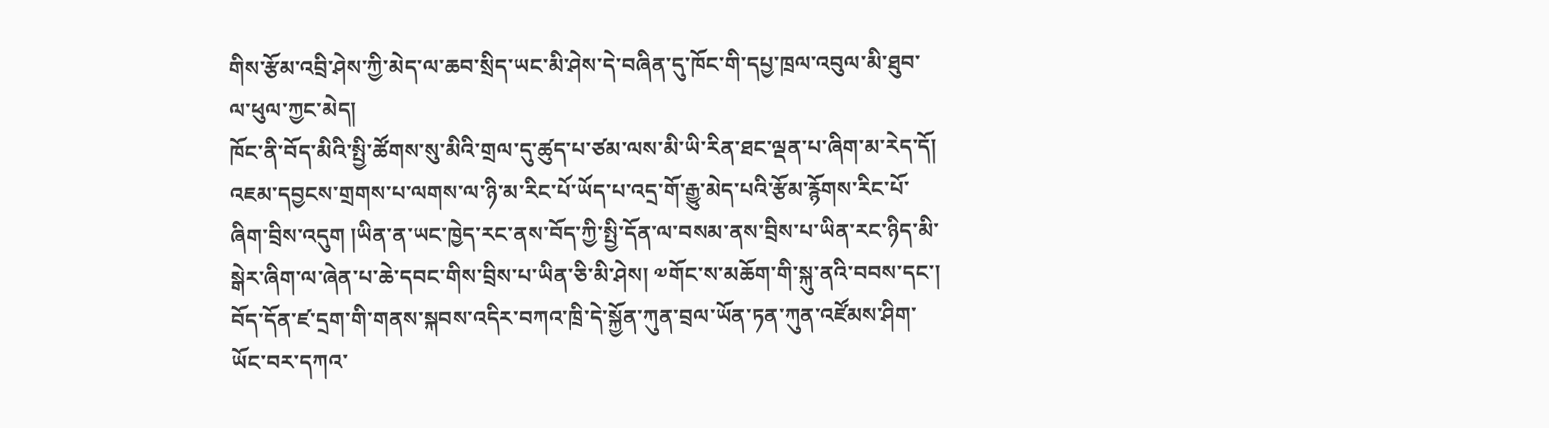གིས་རྩོམ་འབྲི་ཤེས་ཀྱི་མེད་ལ་ཆབ་སྲིད་ཡང་མི་ཤེས་དེ་བཞིན་དུ་ཁོང་གི་དཔྱ་ཁྲལ་འབུལ་མི་ཐུབ་ལ་ཕུལ་ཀྱང་མེད།
ཁོང་ནི་བོད་མིའི་སྤྱི་ཚོགས་སུ་མིའི་གྲལ་དུ་ཚུད་པ་ཙམ་ལས་མི་ཡི་རིན་ཐང་ལྡན་པ་ཞིག་མ་རེད་དོ།
འཇམ་དབྱངས་གྲགས་པ་ལགས་ལ་ཉི་མ་རིང་པོ་ཡོད་པ་འདྲ་གོ་རྒྱུ་མེད་པའི་རྩོམ་རྙོགས་རིང་པོ་ཞིག་བྲིས་འདུག །ཡིན་ན་ཡང་ཁྱེད་རང་ནས་བོད་ཀྱི་སྤྱི་དོན་ལ་བསམ་ནས་བྲིས་པ་ཡིན་རང་ཉིད་མི་སྒེར་ཞིག་ལ་ཞེན་པ་ཆེ་དབང་གིས་བྲིས་པ་ཡིན་ཅི་མི་ཤེས། ༧གོང་ས་མཆོག་གི་སྐུ་ནའི་བབས་དང་། བོད་དོན་ཛ་དྲག་གི་གནས་སྐབས་འདིར་བཀའ་ཁྲི་དེ་སྐྱོན་ཀུན་བྲལ་ཡོན་ཏན་ཀུན་འཛོམས་ཤིག་ཡོང་བར་དཀའ་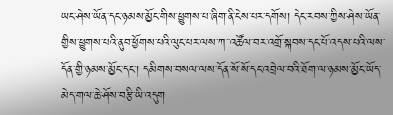ཡང་ཤེས་ཡོན་དང་ཉམས་མྱོང་གིས་ཕྱུགས་པ་ཞིག་ནི་ངེས་པར་དགོས། དེང་རབས་ཀྱིས་ཤེས་ཡོན་གྱིས་ཕྱུགས་པའི་ནུབ་ཕྱོགས་པའི་ལུང་པར་ལས་ཀ་་འཚོལ་བར་འགྲོ་སྐབས་དང་པོ་འདས་པའི་ལས་དོན་གྱི་ཉམས་མྱོང་དང་། དམིགས་བསལ་ལས་དོན་སོ་སོ་དང་འབྲེལ་བའི་ཐོག་ལ་ཉམས་མྱོང་ཡོད་མེད་གལ་ཆེ་ཤོས་བརྩི་ཡི་འདུག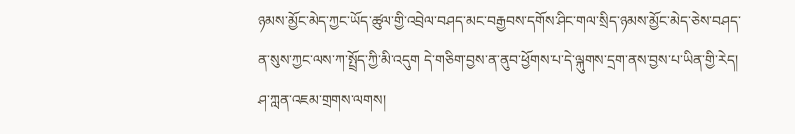ཉམས་མྱོང་མེད་ཀྱང་ཡོད་ཚུལ་གྱི་འབྲེལ་བཤད་མང་བརྒྱབས་དགོས་ཤིང་གལ་སྲིད་ཉམས་མྱོང་མེད་ཅེས་བཤད་ན་སུས་ཀྱང་ལས་ཀ་སྤྲོད་ཀྱི་མི་འདུག དེ་གཅིག་བྱས་ན་ནུབ་ཕྱོགས་པ་དེ་ལྐུགས་དྲག་ནས་བྱས་པ་ཡིན་གྱི་རེད།
ཤ་ཀླན་འཇམ་གྲགས་ལགས།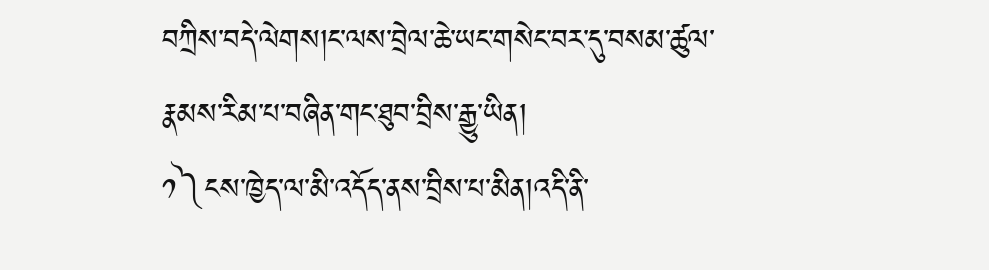བཀྲིས་བདེ་ལེགས།ང་ལས་བྲེལ་ཆེ་ཡང་གསེང་བར་དུ་བསམ་ཚུལ་རྣམས་རིམ་པ་བཞིན་གང་ཐུབ་བྲིས་རྒྱུ་ཡིན།
༡༽ངས་ཁྱེད་ལ་མི་འདོད་ནས་བྲིས་པ་མིན།འདི་ནི་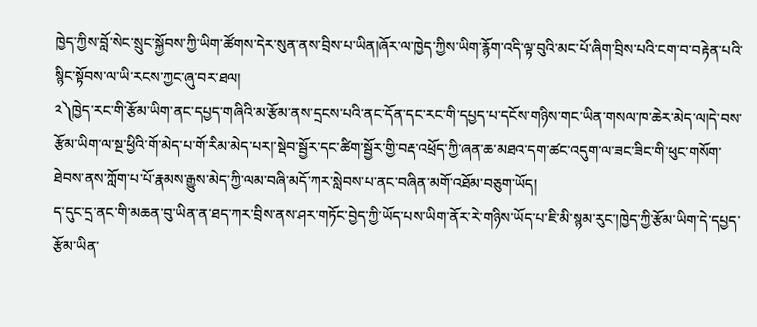ཁྱེད་ཀྱིས་བློ་སེང་སྲུང་སྐྱོབས་ཀྱི་ཡིག་ཚོགས་དེར་སུན་ནས་བྲིས་པ་ཡིན།ཞོར་ལ་ཁྱེད་ཀྱིས་ཡིག་རྙོག་འདི་ལྟ་བུའི་མང་པོ་ཞིག་བྲིས་པའི་ངག་བ་བརྟེན་པའི་སྙིང་སྟོབས་ལ་ཡི་རངས་ཀྱང་ཞུ་བར་ཐལ།
༢༽ཁྱེད་རང་གི་རྩོམ་ཡིག་ནང་དཔྱད་གཞིའི་མ་རྩོམ་ནས་དྲངས་པའི་ནང་དོན་དང་རང་གི་དཔྱད་པ་དངོས་གཉིས་གང་ཡིན་གསལ་ཁ་ཆེར་མེད་ལ།དེ་བས་རྩོམ་ཡིག་ལ་སྔ་ཕྱིའི་གོ་མེད་པ་གོ་རིམ་མེད་པར།་སྡེབ་སྦྱོར་དང་ཚིག་སྦྱོར་གྱི་བརྡ་འཕྲོད་ཀྱི་ཞན་ཆ་མཐའ་དག་ཚང་འདུག་ལ་ཟང་ཟིང་གི་ཕུང་གསོག་ཐེབས་ནས་ཀློག་པ་པོ་རྣམས་རྒྱུས་མེད་ཀྱི་ལམ་བཞི་མདོ་ཀར་སླེབས་པ་ནང་བཞིན་མགོ་འཐོམ་བཅུག་ཡོད།
ད་དུང་དྲ་ནང་གི་མཆན་བུ་ཡིན་ན་ཐད་ཀར་བྲིས་ནས་ཤར་གཏོང་བྱེད་ཀྱི་ཡོད་པས་ཡིག་ནོར་རེ་གཉིས་ཡོད་པ་ཇི་མི་སྙམ་རུང་།ཁྱེད་ཀྱི་རྩོམ་ཡིག་དེ་དཔྱད་རྩོམ་ཡིན་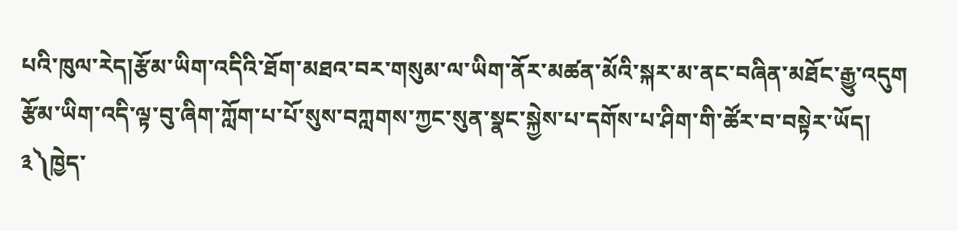པའི་ཁུལ་རེད།རྩོམ་ཡིག་འདིའི་ཐོག་མཐའ་བར་གསུམ་ལ་ཡིག་ནོར་མཚན་མོའི་སྐར་མ་ནང་བཞིན་མཐོང་རྒྱུ་འདུག
རྩོམ་ཡིག་འདི་ལྟ་བུ་ཞིག་ཀློག་པ་པོ་སུས་བཀླགས་ཀྱང་སུན་སྣང་སྐྱེས་པ་དགོས་པ་ཤིག་གི་ཚོར་བ་བསྟེར་ཡོད།
༣༽ཁྱེད་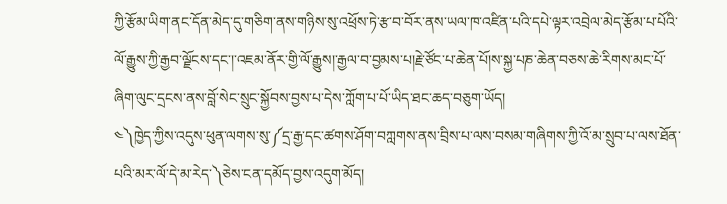ཀྱི་རྩོམ་ཡིག་ནང་དོན་མེད་དུ་གཅིག་ནས་གཉིས་སུ་འཕྲོས་ཏེ་རྩ་བ་བོར་ནས་ཡལ་ཁ་འཛིན་པའི་དཔེ་ལྟར་འབྲེལ་མེད་རྩོམ་པ་པོའི་ལོ་རྒྱུས་ཀྱི་རྒྱབ་ལྗོངས་དང་།་འཇམ་ནོར་གྱི་ལོ་རྒྱུས།་རྒྱལ་བ་བྱམས་པ།རྗེ་ཙོང་པ་ཆེན་པོ།ས་སྐྱ་པཎ་ཆེན་བཅས་ཆེ་རིགས་མང་པོ་ཞིག་ལུང་དྲངས་ནས་བློ་སེང་སྲུང་སྐྱོབས་བྱས་པ་དེས་ཀློག་པ་པོ་ཡིད་ཐང་ཆད་བཅུག་ཡོད།
༤༽ཁྱེད་ཀྱིས་འདུས་ཕུན་ལགས་སུ་༼དྲ་རྒྱ་དང་ཚགས་ཤོག་བཀླགས་ནས་བྲིས་པ་ལས་བསམ་གཞིགས་ཀྱི་འོ་མ་སྲུབ་པ་ལས་ཐོན་པའི་མར་ལོ་དེ་མ་རེད་༽ཅེས་ངན་དམོད་བྱས་འདུག་མོད།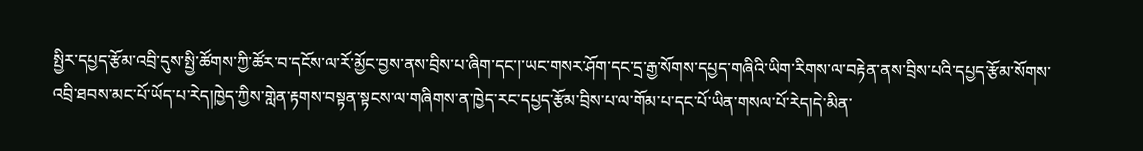སྤྱིར་དཔྱད་རྩོམ་འབྲི་དུས་སྤྱི་ཚོགས་ཀྱི་ཚོར་བ་དངོས་ལ་རོ་མྱོང་བྱས་ནས་བྲིས་པ་ཞིག་དང་།་ཡང་གསར་ཤོག་དང་དྲ་རྒྱ་སོགས་དཔྱད་གཞིའི་ཡིག་རིགས་ལ་བརྟེན་ནས་བྲིས་པའི་དཔྱད་རྩོམ་སོགས་འབྲི་ཐབས་མང་པོ་ཡོད་པ་རེད།ཁྱེད་ཀྱིས་གླེན་རྟགས་བསྟན་སྟངས་ལ་གཞིགས་ན་ཁྱེད་རང་དཔྱད་རྩོམ་བྲིས་པ་ལ་གོམ་པ་དང་པོ་ཡིན་གསལ་པོ་རེད།དེ་མིན་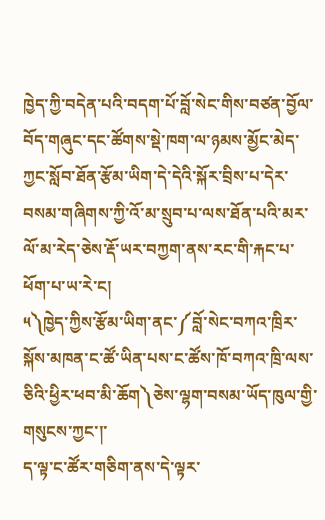ཁྱེད་ཀྱི་བདེན་པའི་བདག་པོ་བློ་སེང་གིས་བཙན་བྱོལ་བོད་གཞུང་དང་ཚོགས་སྡེ་ཁག་ལ་ཉམས་མྱོང་མེད་ཀྱང་སློབ་ཐོན་རྩོམ་ཡིག་དེ་དེའི་སྐོར་བྲིས་པ་དེར་བསམ་གཞིགས་ཀྱི་འོ་མ་སྲུབ་པ་ལས་ཐོན་པའི་མར་ལོ་མ་རེད་ཅེས་རྡོ་ཡར་བཀྱག་ནས་རང་གི་རྐང་པ་ཕོག་པ་ཡ་རེ་ང།
༥༽ཁྱེད་ཀྱིས་རྩོམ་ཡིག་ནང་༼བློ་སེང་བཀའ་ཁྲིར་སྐོས་མཁན་ང་ཚོ་ཡིན་པས་ང་ཚོས་ཁོ་བཀའ་ཁྲི་ལས་ཅིའི་ཕྱིར་ཕབ་མི་ཆོག༽ཅེས་ལྷག་བསམ་ཡོད་ཁུལ་གྱི་གསུངས་ཀྱང་།་
ད་ལྟ་ང་ཚོར་གཅིག་ནས་དེ་ལྟར་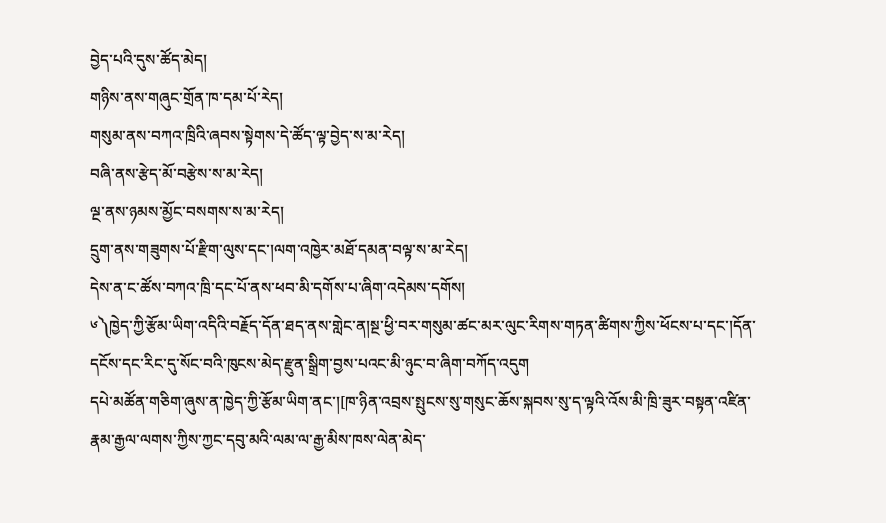བྱེད་པའི་དུས་ཚོད་མེད།
གཉིས་ནས་གཞུང་གྲོན་ཁ་དམ་པོ་རེད།
གསུམ་ནས་བཀའ་ཁྲིའི་ཞབས་སྟེགས་དེ་ཚོད་ལྟ་བྱེད་ས་མ་རེད།
བཞི་ནས་རྩེད་མོ་བརྩེས་ས་མ་རེད།
ལྔ་ནས་ཉམས་མྱོང་བསགས་ས་མ་རེད།
དྲུག་ནས་གཟུགས་པོ་རྫིག་ལུས་དང་།ལག་འཁྱེར་མཐོ་དམན་བལྟ་ས་མ་རེད།
དེས་ན་ང་ཚོས་བཀའ་ཁྲི་དང་པོ་ནས་ཕབ་མི་དགོས་པ་ཞིག་འདེམས་དགོས།
༦༽ཁྱེད་ཀྱི་རྩོམ་ཡིག་འདིའི་བརྗོད་དོན་ཐད་ནས་གླེང་ན།སྔ་ཕྱི་བར་གསུམ་ཚང་མར་ལུང་རིགས་གཏན་ཚིགས་ཀྱིས་ཕོངས་པ་དང་།དོན་དངོས་དང་རིང་དུ་སོང་བའི་ཁུངས་མེད་རྫུན་སྒྲིག་བྱས་པའང་མི་ཉུང་བ་ཞིག་བཀོད་འདུག
དཔེ་མཚོན་གཅིག་ཞུས་ན་ཁྱེད་ཀྱི་རྩོམ་ཡིག་ནང་།[ཁ་ཉིན་འབྲས་སྤུངས་སུ་གསུང་ཆོས་སྐབས་སུ་ད་ལྟའི་འོས་མི་ཁྲི་ཟུར་བསྟན་འཛིན་རྣམ་རྒྱལ་ལགས་ཀྱིས་ཀྱང་དབུ་མའི་ལམ་ལ་རྒྱ་མིས་ཁས་ལེན་མེད་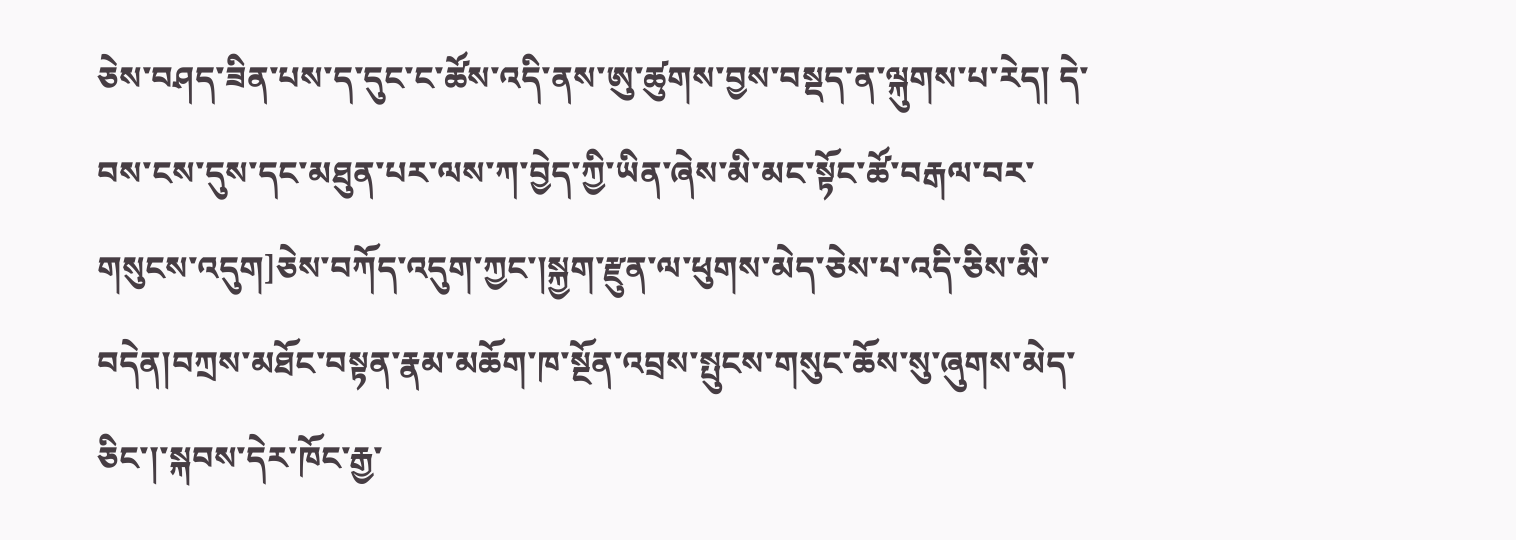ཅེས་བཤད་ཟིན་པས་ད་དུང་ང་ཚོས་འདི་ནས་ཨུ་ཚུགས་བྱས་བསྡད་ན་ལྐུགས་པ་རེད། དེ་བས་ངས་དུས་དང་མཐུན་པར་ལས་ཀ་བྱེད་ཀྱི་ཡིན་ཞེས་མི་མང་སྟོང་ཚོ་བརྒལ་བར་གསུངས་འདུག]ཅེས་བཀོད་འདུག་ཀྱང་།སྐྱག་རྫུན་ལ་ཕུགས་མེད་ཅེས་པ་འདི་ཅིས་མི་བདེན།བཀྲས་མཐོང་བསྟན་རྣམ་མཆོག་ཁ་སྔོན་འབྲས་སྤུངས་གསུང་ཆོས་སུ་ཞུགས་མེད་ཅིང་།་སྐབས་དེར་ཁོང་རྒྱ་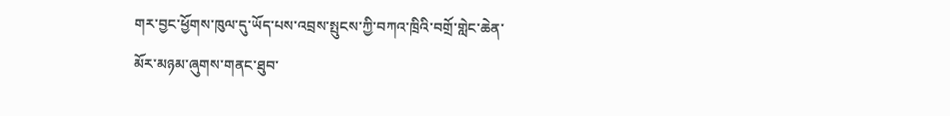གར་བྱང་ཕྱོགས་ཁུལ་དུ་ཡོད་པས་འབྲས་སྤུངས་ཀྱི་བཀའ་ཁྲིའི་བགྲོ་གླེང་ཆེན་མོར་མཉམ་ཞུགས་གནང་ཐུབ་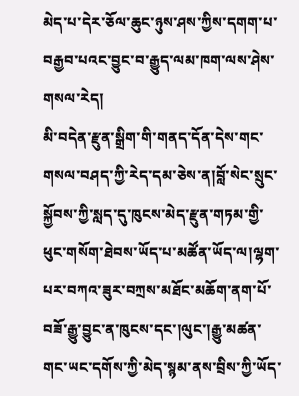མེད་པ་དེར་ཅོལ་ཆུང་ཉུས་ཤས་ཀྱིས་དགག་པ་བརྒྱབ་པའང་བྱུང་བ་རྒྱུད་ལམ་ཁག་ལས་ཤེས་གསལ་རེད།
མི་བདེན་རྫུན་སྒྲིག་གི་གནད་དོན་དེས་གང་གསལ་བཤད་ཀྱི་རེད་དམ་ཅེས་ན།བློ་སེང་སྲུང་སྐྱོབས་ཀྱི་སླད་དུ་ཁུངས་མེད་རྫུན་གཏམ་གྱི་ཕུང་གསོག་ཐེབས་ཡོད་པ་མཚོན་ཡོད་ལ།ལྷག་པར་བཀའ་ཟུར་བཀྲས་མཐོང་མཆོག་ནག་པོ་བཟོ་རྒྱུ་བྱུང་ན་ཁུངས་དང་།ལུང་།རྒྱུ་མཚན་གང་ཡང་དགོས་ཀྱི་མེད་སྙམ་ནས་བྲིས་ཀྱི་ཡོད་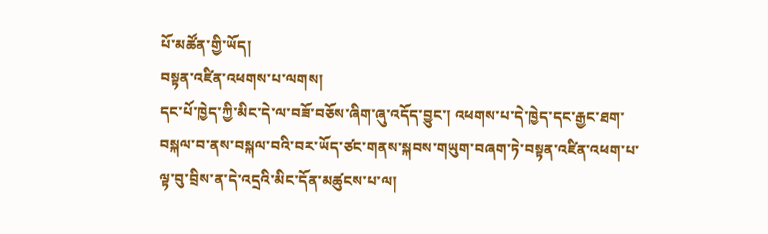པོ་མཚོན་གྱི་ཡོད།
བསྟན་འཛིན་འཕགས་པ་ལགས།
དང་པོ་ཁྱེད་ཀྱི་མིང་དེ་ལ་བཟོ་བཅོས་ཞིག་ཞུ་འདོད་བྱུང་། འཕགས་པ་དེ་ཁྱེད་དང་རྒྱང་ཐག་བསྐལ་བ་ནས་བསྐལ་བའི་བར་ཡོད་ཙང་གནས་སྐབས་གཡུག་བཞག་ཏེ་བསྟན་འཛིན་འཕག་པ་ལྟ་བུ་བྲིས་ན་དེ་འདྲའི་མིང་དོན་མཚུངས་པ་ལ།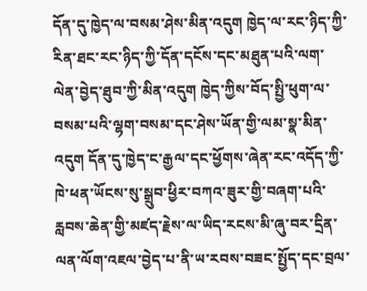དོན་དུ་ཁྱེད་ལ་བསམ་ཤེས་མིན་འདུག ཁྱེད་ལ་རང་ཉིད་ཀྱི་རིན་ཐང་རང་ཉིད་ཀྱི་དོན་དངོས་དང་མཐུན་པའི་ལག་ལེན་བྱེད་ཐུབ་ཀྱི་མིན་འདུག ཁྱེད་ཀྱིས་བོད་སྤྱི་ཕུག་ལ་བསམ་པའི་ལྷག་བསམ་དང་ཤེས་ཡོན་གྱི་ལམ་སྣ་མིན་འདུག དོན་དུ་ཁྱེད་ང་རྒྱལ་དང་ཕྱོགས་ཞེན་རང་འདོད་ཀྱི་ཁེ་ཕན་ཡོངས་སུ་སྒྲུབ་ཕྱིར་བཀའ་ཟུར་གྱི་བཞག་པའི་རླབས་ཆེན་གྱི་མཛད་རྗེས་ལ་ཡིད་རངས་མི་ཞུ་བར་དྲིན་ལན་ལོག་འཇལ་བྱེད་པ་ནི་ཡ་རབས་བཟང་སྤྱོད་དང་བྲལ་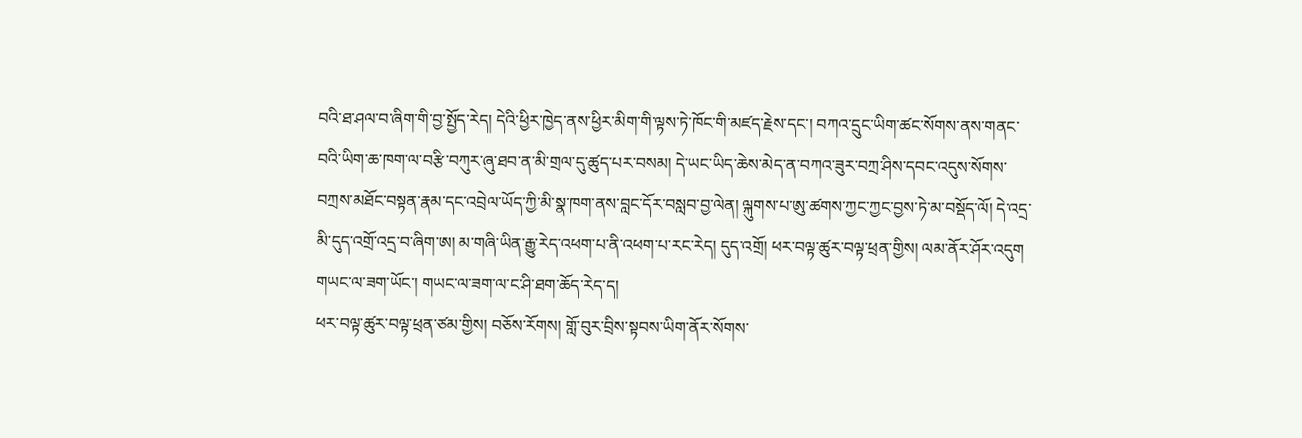བའི་ཐ་ཤལ་བ་ཞིག་གི་བྱ་སྤྱོད་རེད། དེའི་ཕྱིར་ཁྱེད་ནས་ཕྱིར་མིག་གི་ལྟས་ཏེ་ཁོང་གི་མཛད་རྗེས་དང་། བཀའ་དྲུང་ཡིག་ཚང་སོགས་ནས་གནང་བའི་ཡིག་ཆ་ཁག་ལ་བརྩི་བཀུར་ཞུ་ཐབ་ན་མི་གྲལ་དུ་ཚུད་པར་བསམ། དེ་ཡང་ཡིད་ཆེས་མེད་ན་བཀའ་ཟུར་བཀྲ་ཤིས་དབང་འདུས་སོགས་བཀྲས་མཐོང་བསྟན་རྣམ་དང་འབྲེལ་ཡོད་ཀྱི་མི་སྣ་ཁག་ནས་བླང་དོར་བསླབ་བྱ་ལེན། ལྐུགས་པ་ཨུ་ཚགས་ཀྱང་ཀྱང་བྱས་ཏེ་མ་བསྡོད་ལོ། དེ་འདྲ་མི་དུད་འགྲོ་འདྲ་བ་ཞིག་ཨ། མ་གཞི་ཡིན་རྒྱུ་རེད་འཕག་པ་ནི་འཕག་པ་རང་རེད། དུད་འགྲོ། ཕར་བལྟ་ཚུར་བལྟ་ཕྲན་གྱིས། ལམ་ནོར་ཤོར་འདུག གཡང་ལ་ཟག་ཡོང་། གཡང་ལ་ཟག་ལ་ང་ཤི་ཐག་ཆོད་རེད་ད།
ཕར་བལྟ་ཚུར་བལྟ་ཕྲན་ཙམ་གྱིས། བཅོས་རོགས། གློ་བུར་བྲིས་སྟབས་ཡིག་ནོར་སོགས་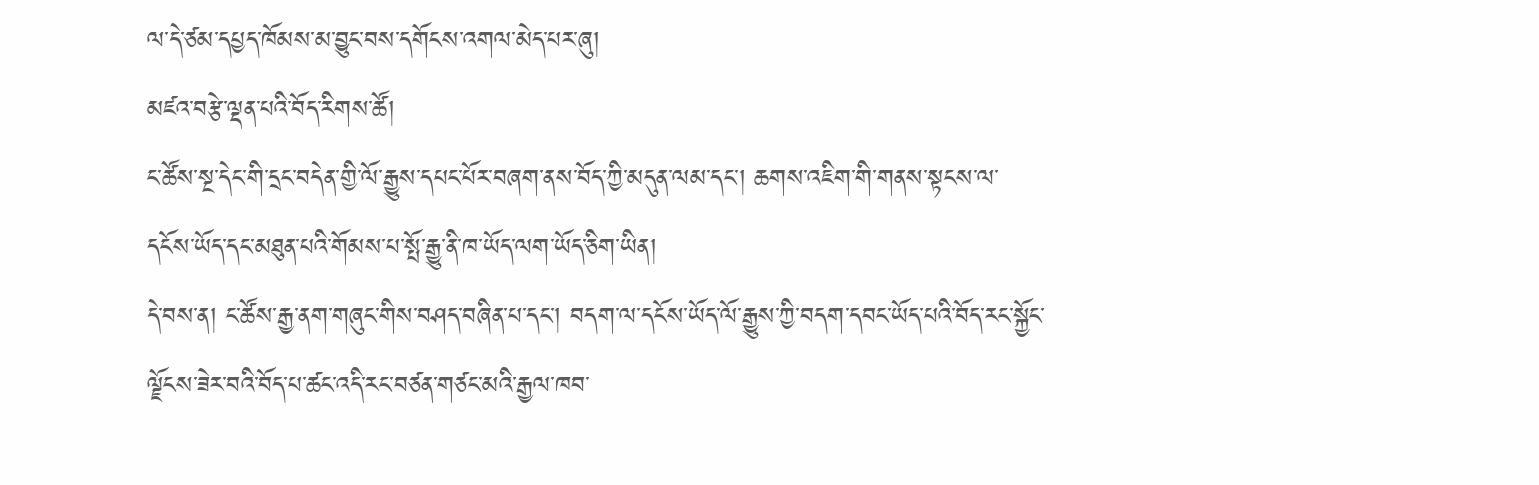ལ་དེ་ཙམ་དཔྱད་ཁོམས་མ་བྱུང་བས་དགོངས་འགལ་མེད་པར་ཞུ།
མཛའ་བརྩེ་ལྡན་པའི་བོད་རིགས་ཚོ།
ང་ཚོས་སྔ་དེང་གི་དྲང་བདེན་གྱི་ལོ་རྒྱུས་དཔང་པོར་བཞག་ནས་བོད་ཀྱི་མདུན་ལམ་དང་། ཆགས་འཇིག་གི་གནས་སྟངས་ལ་དངོས་ཡོད་དང་མཐུན་པའི་གོམས་པ་སྤོ་རྒྱུ་ནི་ཁ་ཡོད་ལག་ཡོད་ཅིག་ཡིན།
དེ་བས་ན། ང་ཚོས་རྒྱ་ནག་གཞུང་གིས་བཤད་བཞིན་པ་དང་། བདག་ལ་དངོས་ཡོད་ལོ་རྒྱུས་ཀྱི་བདག་དབང་ཡོད་པའི་བོད་རང་སྐྱོང་ལྗོངས་ཟེར་བའི་བོད་པ་ཚང་འདི་རང་བཙན་གཙང་མའི་རྒྱལ་ཁབ་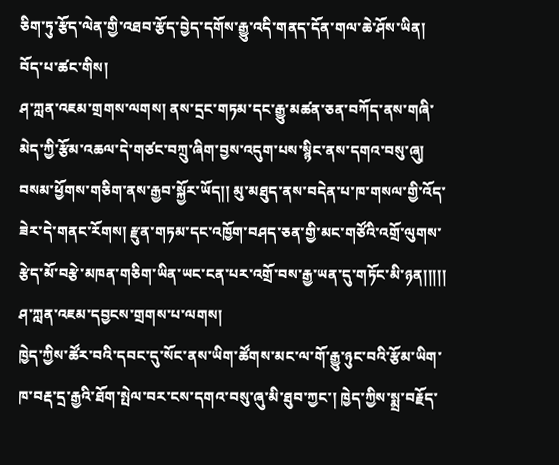ཅིག་ཏུ་རྩོད་ལེན་གྱི་འཐབ་རྩོད་བྱེད་དགོས་རྒྱུ་འདི་གནད་དོན་གལ་ཆེ་ཤོས་ཡིན།
བོད་པ་ཚང་གིས།
ཤ་ཀླན་འཇམ་གྲགས་ལགས། ནས་དྲང་གཏམ་དང་རྒྱུ་མཚན་ཅན་བཀོད་ནས་གཞི་མེད་ཀྱི་རྩོམ་འཆལ་དེ་གཙང་བཀྲུ་ཞིག་བྱས་འདུག་པས་སྙིང་ནས་དགའ་བསུ་ཞུ། བསམ་ཕྱོགས་གཅིག་ནས་རྒྱབ་སྐྱོར་ཡོད།། མུ་མཐུད་ནས་བདེན་པ་ཁ་གསལ་གྱི་འོད་ཟེར་དེ་གནང་རོགས། རྫུན་གཏམ་དང་འཁྱོག་བཤད་ཅན་གྱི་མང་གཙོའི་འགྲོ་ལུགས་རྩེད་མོ་བརྩེ་མཁན་གཅིག་ཡིན་ཡང་ངན་པར་འགྲོ་བས་རྒྱ་ཡན་དུ་གཏོང་མི་ཉན།།།།།
ཤ་ཀླན་འཇམ་དབྱངས་གྲགས་པ་ལགས།
ཁྱེད་ཀྱིས་ཚོར་བའི་དབང་དུ་སོང་ནས་ཡིག་ཚོགས་མང་ལ་གོ་རྒྱུ་ཉུང་བའི་རྩོམ་ཡིག་ཁ་བརྡ་དྲ་རྒྱའི་ཐོག་སྤེལ་བར་ངས་དགའ་བསུ་ཞུ་མི་ཐུབ་ཀྱང་། ཁྱེད་ཀྱིས་སྨྲ་བརྗོད་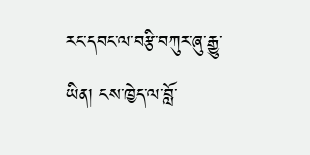རང་དབང་ལ་བརྩི་བཀུར་ཞུ་རྒྱུ་ཡིན། ངས་ཁྱེད་ལ་བློ་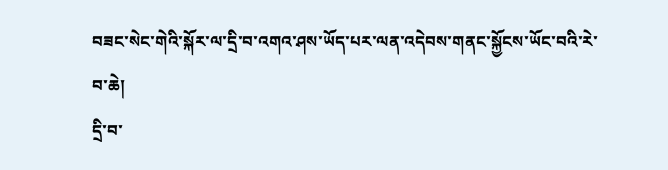བཟང་སེང་གེའི་སྐོར་ལ་དྲི་བ་འགའ་ཤས་ཡོད་པར་ལན་འདེབས་གནང་སྐྱོངས་ཡོང་བའི་རེ་བ་ཆེ།
དྲི་བ་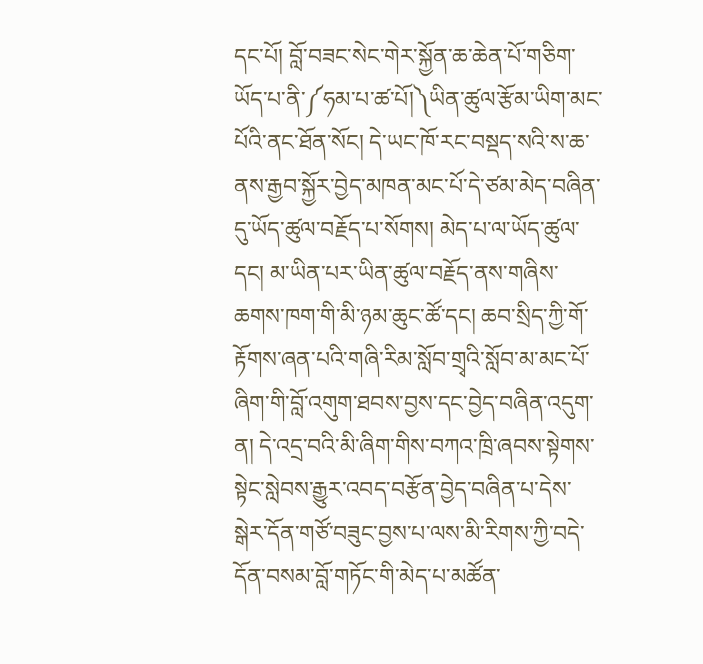དང་པོ། བློ་བཟང་སེང་གེར་སྐྱོན་ཆ་ཆེན་པོ་གཅིག་ཡོད་པ་ནི་༼ཧམ་པ་ཚ་པོ།༽ཡིན་ཚུལ་རྩོམ་ཡིག་མང་པོའི་ནང་ཐོན་སོང། དེ་ཡང་ཁོ་རང་བསྡད་སའི་ས་ཆ་ནས་རྒྱབ་སྐྱོར་བྱེད་མཁན་མང་པོ་དེ་ཙམ་མེད་བཞིན་དུ་ཡོད་ཚུལ་བརྗོད་པ་སོགས། མེད་པ་ལ་ཡོད་ཚུལ་དང། མ་ཡིན་པར་ཡིན་ཚུལ་བརྗོད་ནས་གཞིས་ཆགས་ཁག་གི་མི་ཉམ་ཆུང་ཚོ་དང། ཆབ་སྲིད་ཀྱི་གོ་རྟོགས་ཞན་པའི་གཞི་རིམ་སློབ་གྲྭའི་སློབ་མ་མང་པོ་ཞིག་གི་བློ་འགུག་ཐབས་བྱས་དང་བྱེད་བཞིན་འདུག་ན། དེ་འདྲ་བའི་མི་ཞིག་གིས་བཀའ་ཁྲི་ཞབས་སྟེགས་སྟེང་སླེབས་རྒྱུར་འབད་བརྩོན་བྱེད་བཞིན་པ་དེས་སྒེར་དོན་གཙོ་བཟུང་བྱས་པ་ལས་མི་རིགས་ཀྱི་བདེ་དོན་བསམ་བློ་གཏོང་གི་མེད་པ་མཚོན་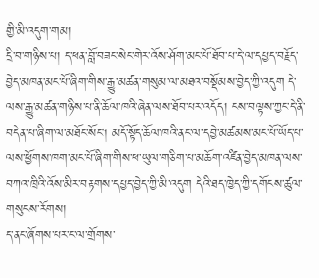གྱི་མི་འདུག་གམ།
དྲི་བ་གཉིས་པ། ད་ཕན་བློ་བཟང་སེང་གེར་འོས་ཤོག་མང་པོ་ཐོབ་པ་དེ་ལ་དཔྱད་བརྗོད་བྱེད་མཁན་མང་པོ་ཞིག་གིས་རྒྱུ་མཚན་གསུམ་ལ་མཐའ་བསྡོམས་བྱེད་ཀྱི་འདུག དེ་ལས་རྒྱུ་མཚན་གཉིས་པ་ནི་ཆོལ་ཁའི་ཞེན་ལས་ཐོབ་པར་འདོད། ངས་བལྟས་ཀྱང་དེ་ནི་བདེན་པ་ཞིག་ལ་མཐོང་སོང། མདོ་སྟོད་ཆོལ་ཁའི་ནང་ལ་དབྱེ་མཚམས་མང་པོ་ཡོད་པ་ལས་ཕྱོགས་ཁག་མང་པོ་ཞིག་གིས་ཕ་ཡུལ་གཅིག་པ་མཆོག་འཛིན་བྱེད་མཁན་ལས་བཀའ་ཁྲིའི་འོས་མིར་བརྟགས་དཔྱད་བྱེད་ཀྱི་མི་འདུག དེའི་ཐད་ཁྱེད་ཀྱི་དགོངས་ཚུལ་གསུངས་རོགས།
ད་ནང་ཞོགས་པར་ང་ལ་གྲོགས་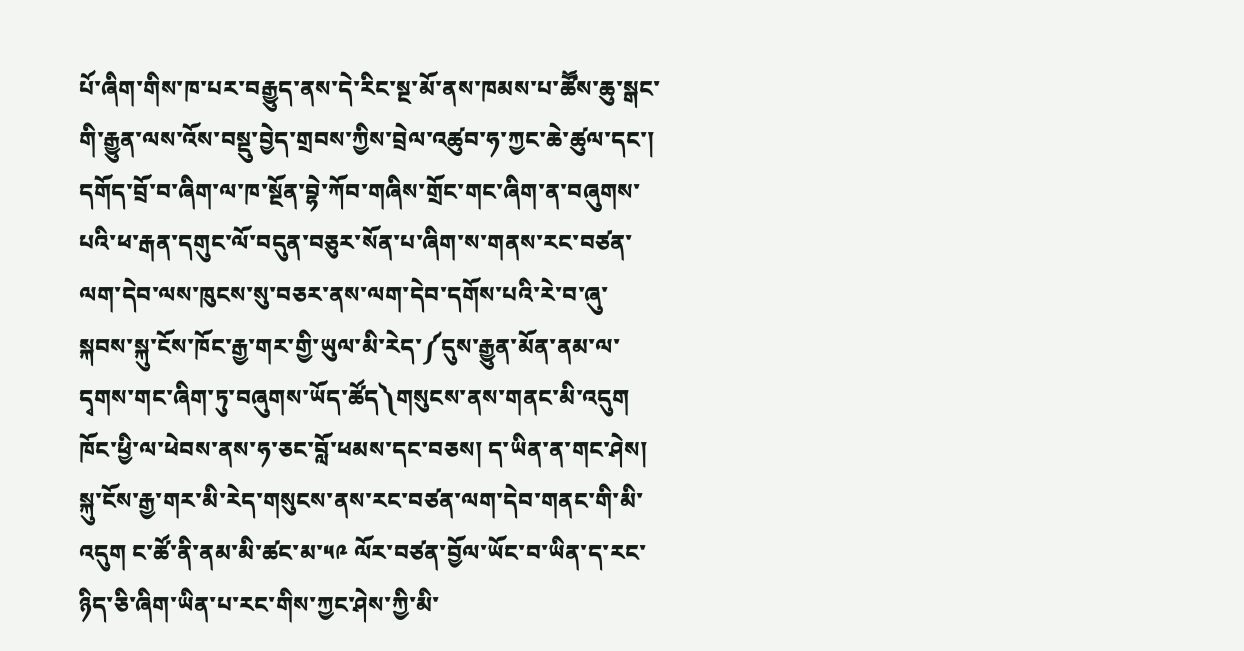པོ་ཞིག་གིས་ཁ་པར་བརྒྱུད་ནས་དེ་རིང་སྔ་མོ་ནས་ཁམས་པ་ཚཽས་ཆུ་སྒང་གི་རྒྱུན་ལས་འོས་བསྡུ་བྱེད་གྲབས་ཀྱིས་བྲེལ་འཚུབ་ཧ་ཀྱང་ཆེ་ཚུལ་དང་།
དགོད་བྲོ་བ་ཞིག་ལ་ཁ་སྔོན་བྷེ་ཀོབ་གཞིས་གྲོང་གང་ཞིག་ན་བཞུགས་པའི་ཕ་རྒན་དགུང་ལོ་བདུན་བཅུར་སོན་པ་ཞིག་ས་གནས་རང་བཙན་ལག་དེབ་ལས་ཁུངས་སུ་བཅར་ནས་ལག་དེབ་དགོས་པའི་རེ་བ་ཞུ་སྐབས་སྐུ་ངོས་ཁོང་རྒྱ་གར་གྱི་ཡུལ་མི་རེད་༼དུས་རྒྱུན་མོན་ནམ་ལ་དྭགས་གང་ཞིག་ཏུ་བཞུགས་ཡོད་ཚོད༽གསུངས་ནས་གནང་མི་འདུག ཁོང་ཕྱི་ལ་ཕེབས་ནས་ཧ་ཅང་བློ་ཕམས་དང་བཅས། ད་ཡིན་ན་གང་ཤེས། སྐུ་ངོས་རྒྱ་གར་མི་རེད་གསུངས་ནས་རང་བཙན་ལག་དེབ་གནང་གི་མི་འདུག ང་ཚོ་ནི་ནམ་མི་ཚང་མ་༥༩ ལོར་བཙན་བྱོལ་ཡོང་བ་ཡིན་ད་རང་ཉིད་ཅི་ཞིག་ཡིན་པ་རང་གིས་ཀྱང་ཤེས་ཀྱི་མི་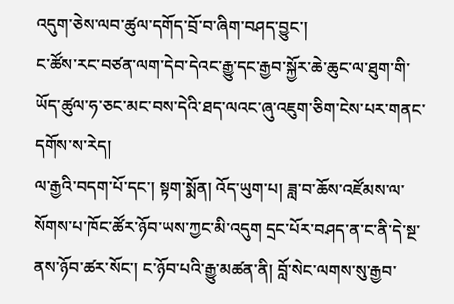འདུག་ཅེས་ལབ་ཚུལ་དགོད་བྲོ་བ་ཞིག་བཤད་བྱུང་།
ང་ཚོས་རང་བཙན་ལག་དེབ་དེའང་རྒྱུ་དང་རྒྱབ་སྐྱོར་ཆེ་ཆུང་ལ་ཐུག་གི་ཡོད་ཚུལ་ཧ་ཅང་མང་བས་དེའི་ཐད་ལའང་ཞུ་འཇུག་ཅིག་ངེས་པར་གནང་དགོས་ས་རེད།
ལ་རྒྱའི་བདག་པོ་དང་། སྟག་སྨོན། འོད་ཡུག་པ། ཟླ་བ་ཆོས་འཛོམས་ལ་སོགས་པ་ཁོང་ཚོར་ཉོབ་ཡས་ཀྱང་མི་འདུག དྲང་པོར་བཤད་ན་ང་ནི་དེ་སྔ་ནས་ཉོབ་ཚར་སོང་། ང་ཉོབ་པའི་རྒྱུ་མཚན་ནི། བློ་སེང་ལགས་སུ་རྒྱབ་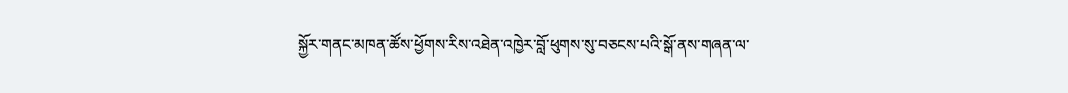སྐྱོར་གནང་མཁན་ཚོས་ཕྱོགས་རིས་འཐེན་འཁྱེར་བློ་ཕུགས་སུ་བཅངས་པའི་སྒོ་ནས་གཞན་ལ་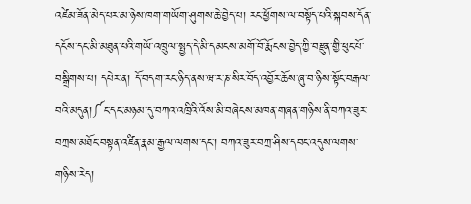འཛེམ་ཟོན་མེད་པར་མ་ཉེས་ཁག་གཡོག་ཤུགས་ཆེ་བྱེད་པ། རང་ཕྱོགས་ལ་བསྟོད་པའི་སྐབས་དོན་དངོས་དང་མི་མཐུན་པའི་གཡོ་འཁྲུལ་སྤྱད་དེ་མི་དམངས་མགོ་བོ་རྨོངས་བྱེད་ཀྱི་བརྫུན་གྱི་ཕུང་པོ་བསྒྲིགས་པ། དཔེར་ན། དོ་བདག་རང་ཉིད་ནས་ཝ་ར་ཎ་སིར་བོད་འབྱོར་ཆོས་ཞུ་བ་ཉིས་སྟོང་བརྒལ་བའི་མདུན།༼ང་དང་མཉམ་དུ་བཀའ་འཁྲིའི་འོས་མི་བཞེངས་མཁན་གཞན་གཉིས་ནི་བཀའ་ཟུར་བཀྲས་མཐོང་བསྟན་འཛིན་རྣམ་རྒྱལ་ལགས་དང་། བཀའ་ཟུར་བཀྲ་ཤིས་དབང་འདུས་ལགས་གཉིས་རེད།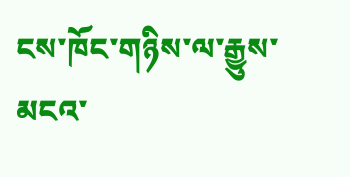ངས་ཁོང་གཉིས་ལ་རྒྱུས་མངའ་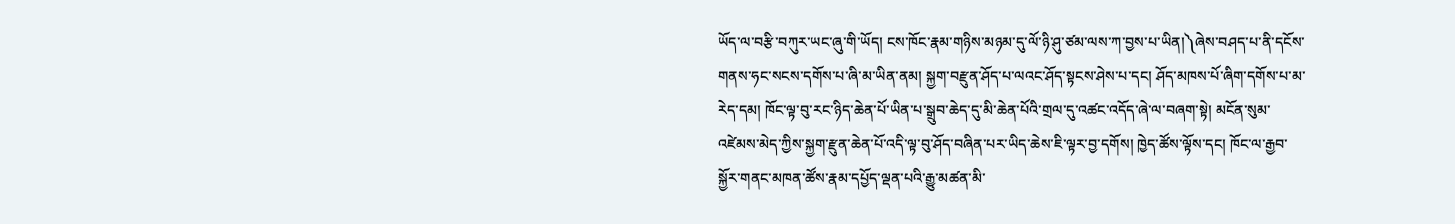ཡོད་ལ་བརྩི་བཀུར་ཡང་ཞུ་གི་ཡོད། ངས་ཁོང་རྣམ་གཉིས་མཉམ་དུ་ལོ་ཉི་ཤུ་ཙམ་ལས་ཀ་བྱས་པ་ཡིན།༽ཞེས་བཤད་པ་ནི་དངོས་གནས་ཧང་སངས་དགོས་པ་ཞི་མ་ཡིན་ནམ། སྐྱག་བརྫུན་ཤོད་པ་ལའང་ཤོད་སྟངས་ཤེས་པ་དང། ཤོད་མཁས་པོ་ཞིག་དགོས་པ་མ་རེད་དམ། ཁོང་ལྟ་བུ་རང་ཉིད་ཆེན་པོ་ཡིན་པ་སྒྲུབ་ཆེད་དུ་མི་ཆེན་པོའི་གྲལ་དུ་འཚང་འདོད་ཞེ་ལ་བཞག་སྟེ། མངོན་སུམ་འཛེམས་མེད་ཀྱིས་སྐྱག་རྫུན་ཆེན་པོ་འདི་ལྟ་བུ་ཤོད་བཞིན་པར་ཡིད་ཆེས་ཇི་ལྟར་བྱ་དགོས། ཁྱེད་ཚོས་ལྟོས་དང། ཁོང་ལ་རྒྱབ་སྐྱོར་གནང་མཁན་ཚོས་རྣམ་དཔྱོད་ལྡན་པའི་རྒྱུ་མཚན་མི་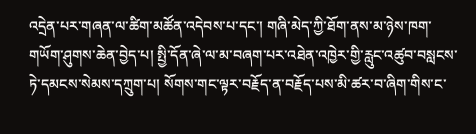འདྲེན་པར་གཞན་ལ་ཚིག་མཚོན་འདེབས་པ་དང་། གཞི་མེད་ཀྱི་ཐོག་ནས་མ་ཉེས་ཁག་གཡོག་ཤུགས་ཆེན་བྱེད་པ། སྤྱི་དོན་ཞེ་ལ་མ་བཞག་པར་འཐེན་འཁྱེར་གྱི་རླུང་འཚུབ་བསླངས་ཏེ་དམངས་སེམས་དཀྲུག་པ། སོགས་གང་ལྟར་བརྗོད་ན་བརྗོད་པས་མི་ཚར་བ་ཞིག་གིས་ང་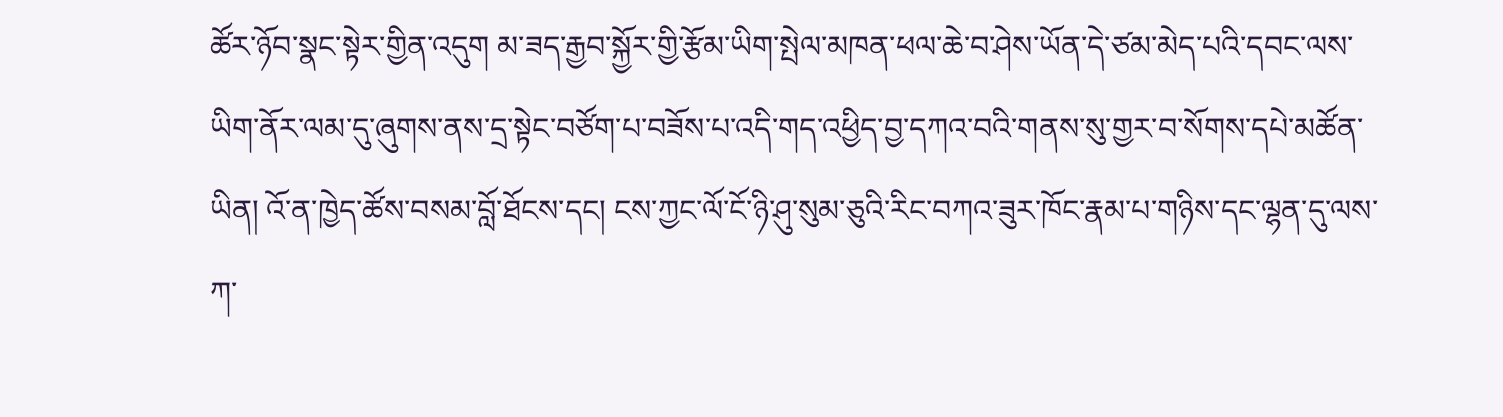ཚོར་ཉོབ་སྣང་སྟེར་གྱིན་འདུག མ་ཟད་རྒྱབ་སྐྱོར་གྱི་རྩོམ་ཡིག་སྤེལ་མཁན་ཕལ་ཆེ་བ་ཤེས་ཡོན་དེ་ཙམ་མེད་པའི་དབང་ལས་ཡིག་ནོར་ལམ་དུ་ཞུགས་ནས་དྲ་སྟེང་བཙོག་པ་བཟོས་པ་འདི་གད་འཕྱིད་བྱ་དཀའ་བའི་གནས་སུ་གྱར་བ་སོགས་དཔེ་མཚོན་ཡིན། འོ་ན་ཁྱེད་ཚོས་བསམ་བློ་ཐོངས་དང། ངས་ཀྱང་ལོ་ངོ་ཉི་ཤུ་སུམ་ཅུའི་རིང་བཀའ་ཟུར་ཁོང་རྣམ་པ་གཉིས་དང་ལྷན་དུ་ལས་ཀ་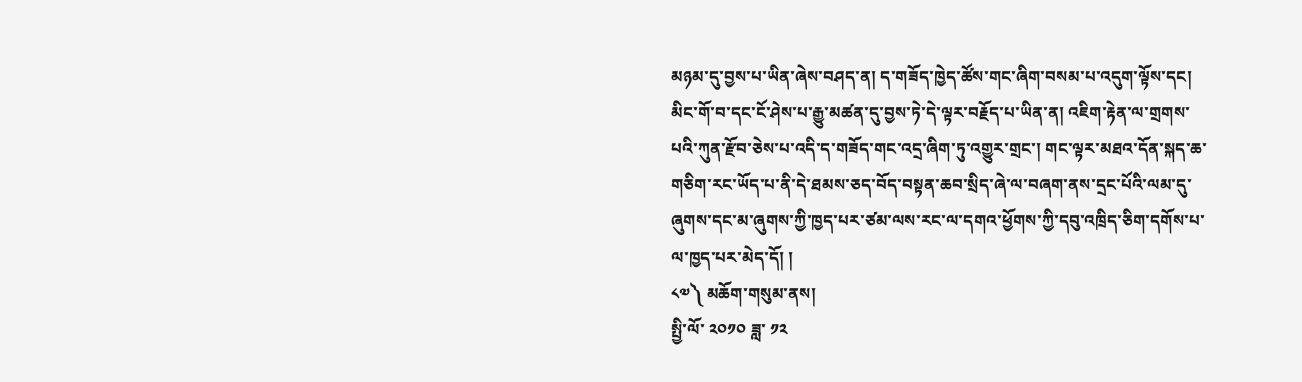མཉམ་དུ་བྱས་པ་ཡིན་ཞེས་བཤད་ན། ད་གཟོད་ཁྱེད་ཚོས་གང་ཞིག་བསམ་པ་འདུག་ལྟོས་དང། མིང་གོ་བ་དང་ངོ་ཤེས་པ་རྒྱུ་མཚན་དུ་བྱས་ཏེ་དེ་ལྟར་བརྗོད་པ་ཡིན་ན། འཇིག་རྟེན་ལ་གྲགས་པའི་ཀུན་རྫོབ་ཅེས་པ་འདི་ད་གཟོད་གང་འདྲ་ཞིག་ཏུ་འགྱུར་གྲང་། གང་ལྟར་མཐའ་དོན་སྐད་ཆ་གཅིག་རང་ཡོད་པ་ནི་དེ་ཐམས་ཅད་བོད་བསྟན་ཆབ་སྲིད་ཞེ་ལ་བཞག་ནས་དྲང་པོའི་ལམ་དུ་ཞུགས་དང་མ་ཞུགས་ཀྱི་ཁྱད་པར་ཙམ་ལས་རང་ལ་དགའ་ཕྱོགས་ཀྱི་དབུ་འཁྲིད་ཅིག་དགོས་པ་ལ་ཁྱད་པར་མེད་དོ། །
༨༧༽ མཆོག་གསུམ་ནས།
སྤྱི་ལོ་ ༢༠༡༠ ཟླ་ ༡༢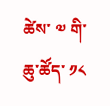ཚེས་ ༧ གི་ཆུ་ཚོད་ ༡༨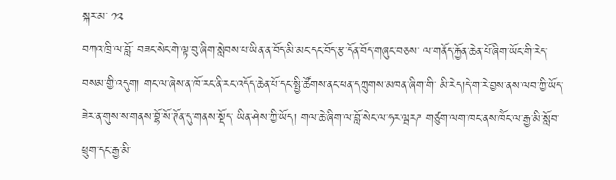སྐར་མ་ ༡༢
བཀའ་ཁྲི་ལ་བློ་ བཟང་སེང་གེ་ལྟ་བུ་ཞིག་སླེབས་པ་ཡིན་ན་བོད་མི་མང་དང་བོད་རྩ་དོན་བོད་གཞུང་བཅས་ ལ་གནོད་རྐྱོན་ཆེན་པོ་ཞིག་ཡོང་གི་རེད་བསམ་གྱི་འདུག། གང་ལ་ཞེས་ན་ཁོ་རང་ནི་རང་འདོད་ཆེན་པོ་དང་སྤྱི་ཚོགས་ནང་ཕན་དཀྲུགས་མཁན་ཞིག་གི་ མི་རེད།དེ་ག་རེ་བྱས་ནས་ལབ་ཀྱི་ཡོད་ཟེར་ན་གུས་ས་གནས་བྷོ་སོ་ཊོན་དུ་གནས་སྡོད་ ཡིན་ཤེས་ཀྱི་ཡོད། གལ་ཆེ་ཞིག་ལ་བློ་སེང་ལ་ཧར་ལྦརཌ གཙུག་ལག་ཁང་ནས་ཁོེང་ལ་རྒྱ་མི་སློབ་ཕྲུག་དང་རྒྱ་མི་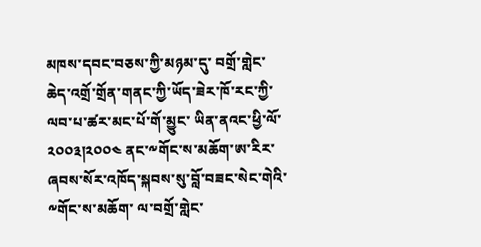མཁས་དབང་བཅས་ཀྱི་མཉམ་དུ་ བགྲོ་གླེང་ཆེད་འགྲོ་གྲོན་གནང་ཀྱི་ཡོད་ཟེར་ཁོ་རང་ཀྱི་ལབ་པ་ཚར་མང་པོ་གོ་མྱུང་ ཡིན་ནའང་ཕྱི་ལོ་༢༠༠༣།༢༠༠༤ ནང་༸གོང་ས་མཆོག་ཨ་རིར་ཞབས་སོར་འཁོད་སྐབས་སུ་བློ་བཟང་སེང་གེའི་༸གོང་ས་མཆོག་ ལ་བགྲོ་གླེང་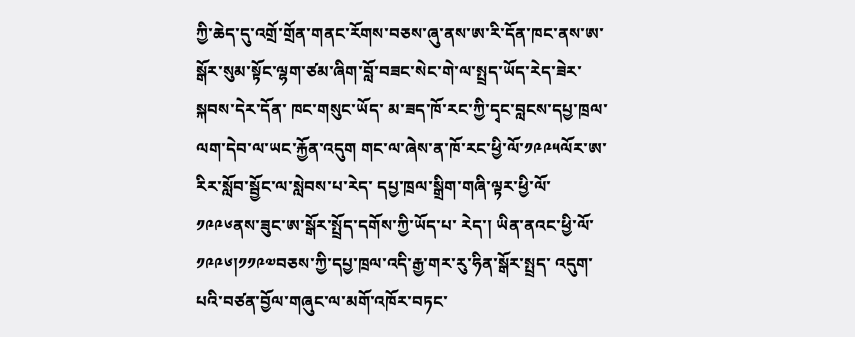ཀྱི་ཆེད་དུ་འགྲོ་གྲོན་གནང་རོགས་བཅས་ཞུ་ནས་ཨ་རི་དོན་ཁང་ནས་ཨ་ སྒོར་སུམ་སྟོང་ལྷག་ཙམ་ཞིག་བློ་བཟང་སེང་གེ་ལ་སྤྲད་ཡོད་རེད་ཟེར་སྐབས་དེར་དོན་ ཁང་གསུང་ཡོད་ མ་ཟད་ཁོ་རང་ཀྱི་དྭང་བླངས་དཔྱ་ཁྲལ་ལག་དེབ་ལ་ཡང་རྐྱོན་འདུག གང་ལ་ཞེས་ན་ཁོ་རང་ཕྱི་ལོ་༡༩༩༥ལོར་ཨ་རིར་སློབ་སྦྱོང་ལ་སླེབས་པ་རེད་ དཔྱ་ཁྲལ་སྒྲིག་གཞི་ལྟར་ཕྱི་ལོ་༡༩༩༦ནས་ཟུང་ཨ་སྒོར་སྤྲོད་དགོས་ཀྱི་ཡོད་པ་ རེད་། ཡིན་ནའང་ཕྱི་ལོ་༡༩༩༦།༡༡༩༧བཅས་ཀྱི་དཔྱ་ཁྲལ་འདི་རྒྱ་གར་རུ་ཧིན་སྒོར་སྤྲད་ འདུག་པའི་བཙན་བྱོལ་གཞུང་ལ་མགོ་འཁོར་བཏང་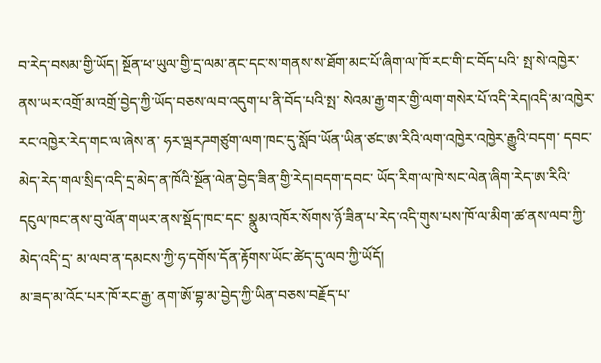བ་རེད་བསམ་གྱི་ཡོད། སྔོན་ཕ་ཡུལ་གྱི་དྲ་ལམ་ནང་དང་ས་གནས་ས་ཐོག་མང་པོ་ཞིག་ལ་ཁོ་རང་གི་ང་བོད་པའི་ སྤ་སེ་འཁྱེར་ནས་ཡར་འགྲོ་མ་འགྲོ་བྱེད་ཀྱི་ཡོད་བཅས་ལབ་འདུག་པ་ནི་བོད་པའི་སྤ་ སེའམ་རྒྱ་གར་གྱི་ལག་གསེར་པོ་འདི་རེད།འདི་མ་འཁྱེར་རང་འཁྱེར་རེད་གང་ལ་ཞེས་ན་ ཧར་ལྦརཌགཙུག་ལག་ཁང་དུ་སློབ་ཡོན་ཡིན་ཙང་ཨ་རིའི་ལག་འཁྱེར་འཁྱེར་རྒྱུའི་བདག་ དབང་མེད་རེད་གལ་སྲིད་འདི་དྲ་མེད་ན་ཁོའི་སྔོན་ལེན་བྱེད་ཟིན་གྱི་རེད།བདག་དབང་ ཡོད་རིག་ལ་ཁེ་སང་ལེན་ཞིག་རེད་ཨ་རིའི་དངུལ་ཁང་ནས་བུ་ལོན་གཡར་ནས་སྡོད་ཁང་དང་ སྣུམ་འཁོར་སོགས་ཉོ་ཟིན་པ་རེད་འདི་གུས་པས་ཁོ་ལ་མིག་ཚ་ནས་ལབ་ཀྱི་མེད་འདི་དྲ་ མ་ལབ་ན་དམངས་ཀྱི་ཧ་དགོས་དོན་རྟོགས་ཡོང་ཚེད་དུ་ལབ་ཀྱི་ཡོདོ།
མ་ཟད་མ་འོང་པར་ཁོ་རང་རྒྱ་ ནག་ཨོ་བྷ་མ་བྱེད་ཀྱི་ཡིན་བཅས་བརྗོད་པ་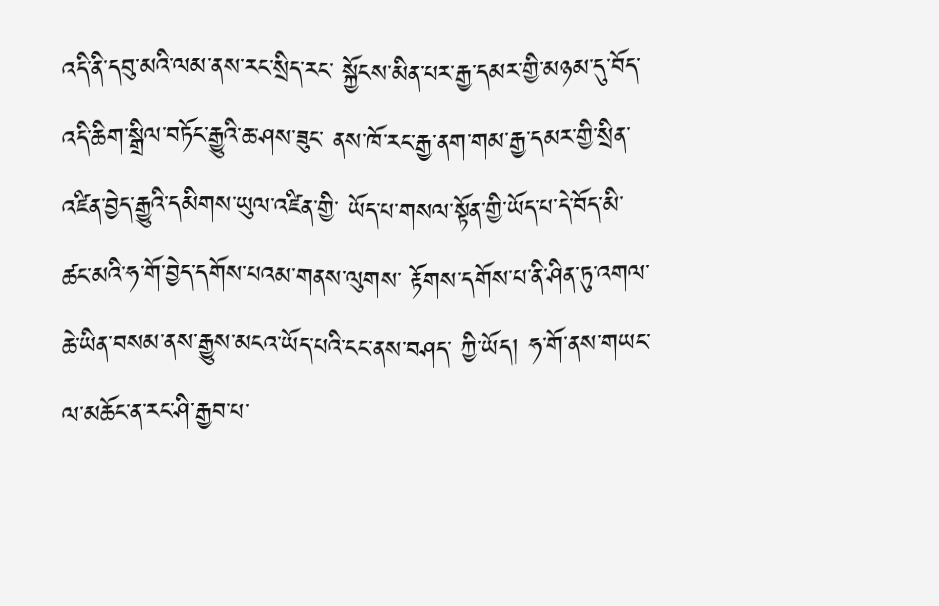འདི་ནི་དབུ་མའི་ལམ་ནས་རང་སྲིད་རང་ སྐྱོངས་མིན་པར་རྒྱ་དམར་གྱི་མཉམ་དུ་བོད་འདི་ཆིག་སྒྲིལ་བཏོང་རྒྱུའི་ཆ་ཤས་ཟུང་ ནས་ཁོ་རང་རྒྱ་ནག་གམ་རྒྱ་དམར་གྱི་སྲིན་འཛིན་བྱེད་རྒྱུའི་དམིགས་ཡུལ་འཛིན་གྱི་ ཡོད་པ་གསལ་སྟོན་གྱི་ཡོད་པ་དེ་བོད་མི་ཚང་མའི་ཧ་གོ་བྱེད་དགོས་པའམ་གནས་ལུགས་ རྟོགས་དགོས་པ་ནི་ཤིན་ཏུ་འགལ་ཆེ་ཡིན་བསམ་ནས་རྒྱུས་མངའ་ཡོད་པའི་ངང་ནས་བཤད་ ཀྱི་ཡོད། ཧ་གོ་ནས་གཡང་ལ་མཆོང་ན་རང་ཤི་རྒྱབ་པ་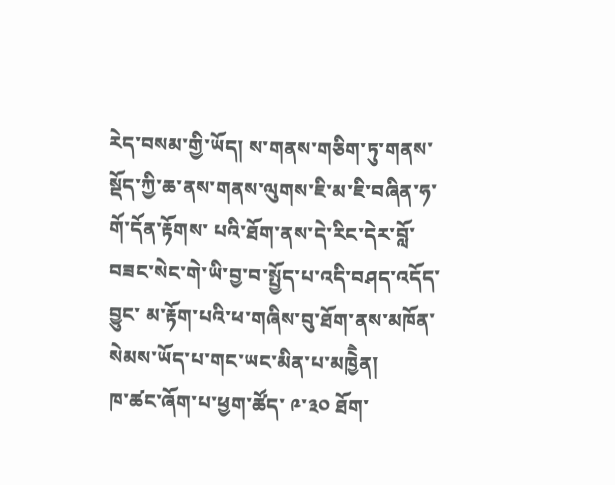རེད་བསམ་གྱི་ཡོད། ས་གནས་གཅིག་ཏུ་གནས་སྡོད་ཀྱི་ཆ་ནས་གནས་ལུགས་ཇི་མ་ཇི་བཞིན་ཧ་གོ་དོན་རྟོགས་ པའི་ཐོག་ནས་དེ་རིང་དེར་བློ་བཟང་སེང་གེ་ཡི་བྱ་བ་སྤྱོད་པ་འདི་བཤད་འདོད་བྱུང་ མ་རྟོག་པའི་ཕ་གཞིས་བུ་ཐོག་ནས་མཁོན་སེམས་ཡོད་པ་གང་ཡང་མིན་པ་མཁྱེཻན།
ཁ་ཚང་ཞོག་པ་ཕྱག་ཚོད་ ༩་༣༠ ཐོག་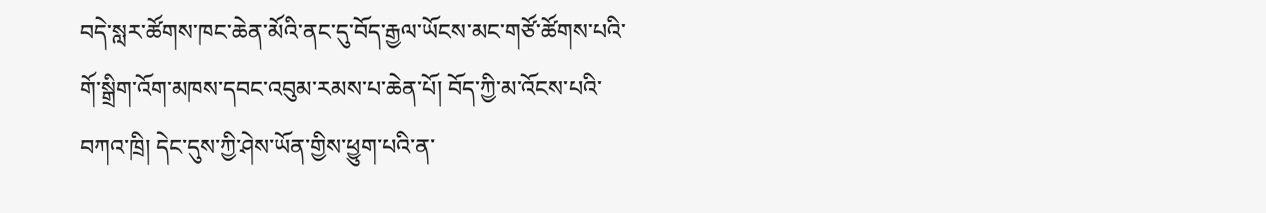བདེ་སླར་ཚོགས་ཁང་ཆེན་མོའི་ནང་དུ་བོད་རྒྱལ་ཡོངས་མང་གཙོ་ཚོགས་པའི་གོ་སྒྲིག་འོག་མཁས་དབང་འབུམ་རམས་པ་ཆེན་པོ། བོད་ཀྱི་མ་འོངས་པའི་བཀའ་ཁྲི། དེང་དུས་ཀྱི་ཤེས་ཡོན་གྱིས་ཕྱུག་པའི་ན་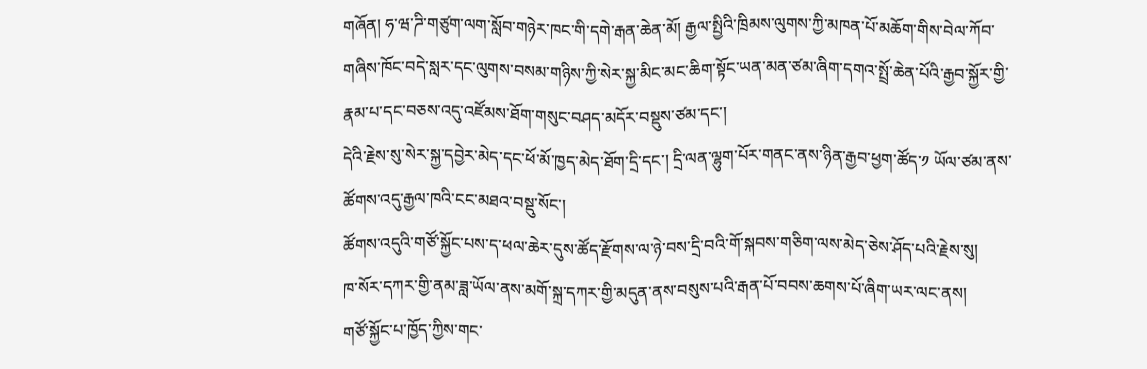གཞོན། ཧ་ཝ་ཌི་གཙུག་ལག་སློབ་གཉེར་ཁང་གི་དགེ་རྒན་ཆེན་མོ། རྒྱལ་སྤྱིའི་ཁྲིམས་ལུགས་ཀྱི་མཁན་པོ་མཆོག་གིས་བེལ་ཀོབ་གཞིས་ཁོང་བདེ་སླར་དང་ལུགས་བསམ་གཉིས་ཀྱི་སེར་སྐྱ་མིང་མང་ཆིག་སྟོང་ཡན་མན་ཙམ་ཞིག་དགའ་སྤྲོ་ཆེན་པོའི་རྒྱབ་སྐྱོར་གྱི་རྣམ་པ་དང་བཅས་འདུ་འཛོམས་ཐོག་གསུང་བཤད་མདོར་བསྡུས་ཙམ་དང་།
དེའི་རྗེས་སུ་སེར་སྐྱ་དབྱེར་མེད་དང་ཕོ་མོ་ཁྱད་མེད་ཐོག་དྲི་དང་། དྲི་ལན་ལྷུག་པོར་གནང་ནས་ཉིན་རྒྱབ་ཕྱག་ཚོད་༡ ཡོལ་ཙམ་ནས་ཚོགས་འདུ་རྒྱལ་ཁའི་ངང་མཐའ་བསྡུ་སོང་།
ཚོགས་འདུའི་གཙོ་སྐྱོང་པས་ད་ཕལ་ཆེར་དུས་ཚོད་རྫོགས་ལ་ཉེ་བས་དྲི་བའི་གོ་སྐབས་གཅིག་ལས་མེད་ཅེས་ཤོད་པའི་རྗེས་སུ།
ཁ་སོར་དཀར་གྱི་ནམ་ཟླ་ཡོལ་ནས་མགོ་སྐྲ་དཀར་གྱི་མདུན་ནས་བསུས་པའི་རྒན་པོ་བབས་ཆགས་པོ་ཞིག་ཡར་ལང་ནས།
གཙོ་སྐྱོང་པ་ཁྱོད་ཀྱིས་གང་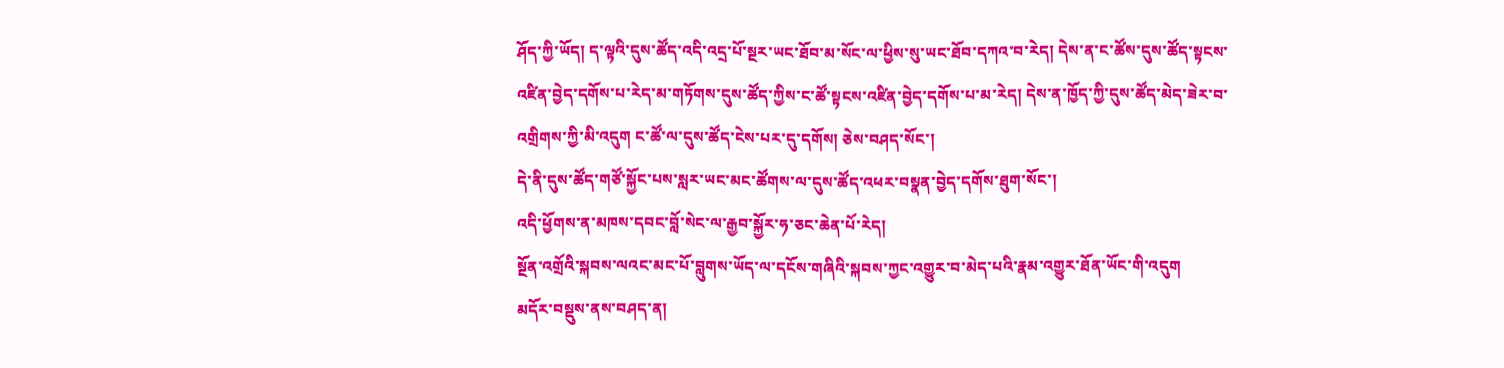ཤོད་ཀྱི་ཡོད། ད་ལྟའི་དུས་ཚོད་འདི་འདྲ་པོ་སྔར་ཡང་ཐོབ་མ་སོང་ལ་ཕྱིས་སུ་ཡང་ཐོབ་དཀའ་བ་རེད། དེས་ན་ང་ཚོས་དུས་ཚོད་སྟངས་འཛིན་བྱེད་དགོས་པ་རེད་མ་གཏོགས་དུས་ཚོད་ཀྱིས་ང་ཚོ་སྟངས་འཛིན་བྱེད་དགོས་པ་མ་རེད། དེས་ན་ཁྱོད་ཀྱི་དུས་ཚོད་མེད་ཟེར་བ་འགྲིགས་ཀྱི་མི་འདུག ང་ཚོ་ལ་དུས་ཚོད་ངེས་པར་དུ་དགོས། ཅེས་བཤད་སོང་།
དེ་ནི་དུས་ཚོད་གཙོ་སྐྱོང་པས་སླར་ཡང་མང་ཚོགས་ལ་དུས་ཚོད་འཕར་བསྣན་བྱེད་དགོས་ཐུག་སོང་།
འདི་ཕྱོགས་ན་མཁས་དབང་བློ་སེང་ལ་རྒྱབ་སྐྱོར་ཧ་ཅང་ཆེན་པོ་རེད།
སྔོན་འགྲོའི་སྐབས་ལའང་མང་པོ་བླུགས་ཡོད་ལ་དངོས་གཞིའི་སྐབས་ཀྱང་འགྱུར་བ་མེད་པའི་རྣམ་འགྱུར་ཐོན་ཡོང་གི་འདུག
མདོར་བསྡུས་ནས་བཤད་ན།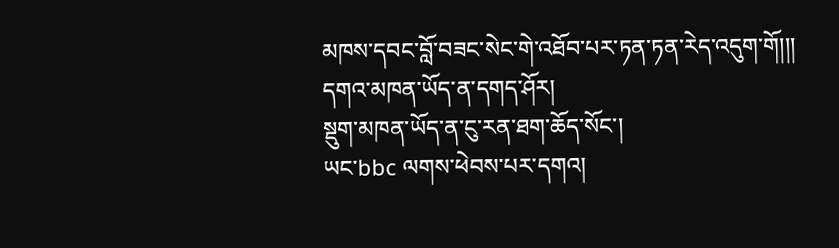མཁས་དབང་བློ་བཟང་སེང་གེ་འཐོབ་པར་ཏན་ཏན་རེད་འདུག་གོ།།།
དགའ་མཁན་ཡོད་ན་དགད་ཤོར།
སྡུག་མཁན་ཡོད་ན་ངུ་རན་ཐག་ཆོད་སོང་།
ཡང་bbc ལགས་ཕེབས་པར་དགའ།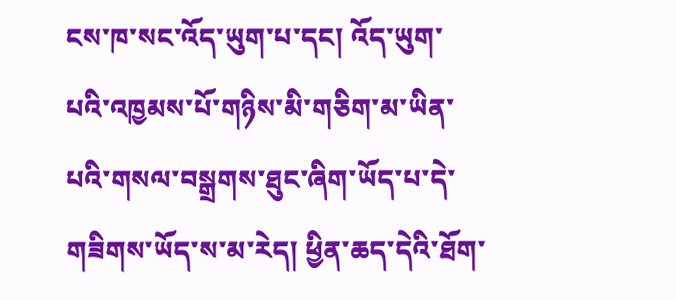ངས་ཁ་སང་འོད་ཡུག་པ་དང། འོད་ཡུག་པའི་འཁྱམས་པོ་གཉིས་མི་གཅིག་མ་ཡིན་པའི་གསལ་བསྒྲགས་ཐུང་ཞིག་ཡོད་པ་དེ་གཟིགས་ཡོད་ས་མ་རེད། ཕྱིན་ཆད་དེའི་ཐོག་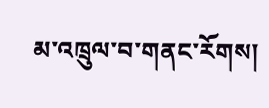མ་འཁྲུལ་བ་གནང་རོགས།